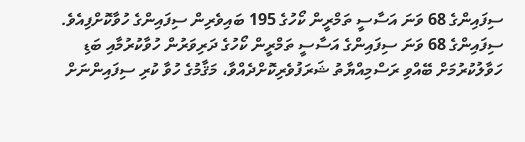ސިފައިންގެ 68 ވަނަ އަސާސީ ތަމްރީން ކޯހުގެ 195 ބައިވެރިން ސިފައިންގެ ހުވާކޮށްފިއެވެ.
ސިފައިންގެ 68 ވަނަ ސިފައިންގެ އަސާސީ ތަމްރީން ކޯހުގެ ދަރިވަރުން ހުވާކުރުމާއި ބަޑި ހަވާލުކުރުމަށް ބޭއްވި ރަސްމިއްޔާތު ޝަރަފުވެރިކޮށްދެއްވާ، މަޤާމުގެ ހުވާ ކުރި ސިފައިންނަށް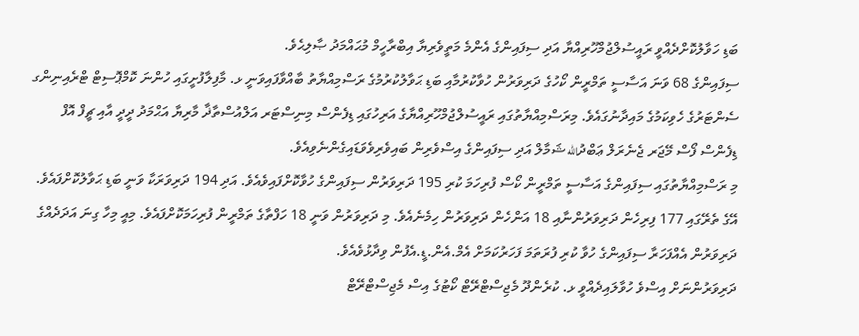ބަޑި ހަވާލުކޮށްދެއްވީ ރައީސުލްޖުމްހޫރިއްޔާ އަދި ސިފައިންގެ އެންމެ މަތީވެރިޔާ އިބްރާހީމް މުޙައްމަދު ޞާލިޙެވެ.
ސިފައިންގެ 68 ވަނަ އަސާސީ ތަމްރީން ކޯހުގެ ދަރިވަރުން ހުވާކުރުމާއި ބަޑި ޙަވާލުކުރުމުގެ ރަސްމިއްޔާތު ބާއްވާފައިވަނީ ޅ. މާފިލާފުށީގައި ހުންނަ ކޮމްޕޮސިޓް ޓްރެއިނިންގ ސެންޓަރުގެ ހެވިކަމުގެ މައިދާނުގައެވެ. މިރަސްމިއްޔާތުގައި ރައީސުލްޖުމްހޫރިއްޔާގެ އަރިހުގައި ޑިފެންސް މިނިސްޓަރ އަލްއުސްތާޛާ މާރިޔާ އަޙްމަދު ދީދީ އާއި ޗީފް އޮފް ޑިފެންސް ފޯސް މޭޖަރ ޖެނެރަލް ޢަބްދުالله ޝަމާލް އަދި ސިފައިންގެ އިސްވެރިން ބައިވެރިވެވަޑައިގެންނެވިއެވެ.
މި ރަސްމިއްޔާތުގައި ސިފައިންގެ އަސާސީ ތަމްރީން ކޯސް ފުރިހަމަ ކުރި 195 ދަރިވަރުން ސިފައިންގެ ހުވާކޮށްފައިވެއެވެ. އަދި 194 ދަރިވަރަކާ ވަނީ ބަޑި ޙަވާލުކޮށްފައެވެ. އޭގެ ތެރޭގައި 177 ފިރިހެން ދަރިވަރުންނާއި 18 އަންހެން ދަރިވަރުން ހިމެނެއެވެ. މި ދަރިވަރުން ވަނީ 18 ހަފްތާގެ ތަމްރީން ފުރިހަމަކޮށްފައެވެ. މިއީ މިހާ ގިނަ އަދަދެއްގެ ދަރިވަރުން އެއްފަހަރާ ސިފައިންގެ ހުވާ ކުރި ފުރަތަމަ ފަހަރުކަމަށް އެމް.އެން.ޑީ.އެފުން ވިދާޅުވެއެވެ.
ދަރިވަރުންނަށް އިސްވެ ހުވާލައިދެއްވީ ޅ. ކުރެންދޫ މެޖިސްޓްރޭޓް ކޯޓުގެ އިސް މެޖިސްޓްރޭޓް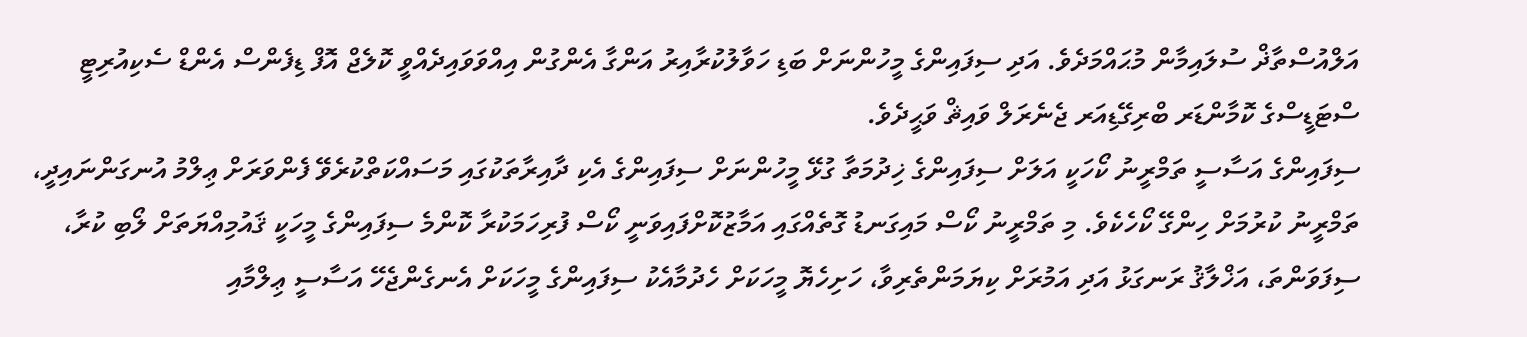އަލްއުސްތާޛް ސުލައިމާން މުޙައްމަދެވެ. އަދި ސިފައިންގެ މީހުންނަށް ބަޑި ހަވާލުކުރާއިރު އަންގާ އެންގުން އިއްވަވައިދެއްވީ ކޮލެޖް އޮފް ޑިފެންސް އެންޑް ސެކިއުރިޓީ ސްޓަޑީސްގެ ކޮމާންޑަރ ބްރިގޭޑިއަރ ޖެނެރަލް ވައިޘް ވަޙީދެވެ.
ސިފައިންގެ އަސާސީ ތަމްރީނު ކޯހަކީ އަލަށް ސިފައިންގެ ޚިދުމަތާ ގުޅޭ މީހުންނަށް ސިފައިންގެ އެކި ދާއިރާތަކުގައި މަސައްކަތްކުރެވޭ ފެންވަރަށް ޢިލްމު އުނގަންނައިދީ، ތަމްރީނު ކުރުމަށް ހިންގޭ ކޯހެކެވެ. މި ތަމްރީނު ކޯސް މައިގަނޑު ގޮތެއްގައި އަމާޒުކޮށްފައިވަނީ ކޯސް ފުރިހަމަކުރާ ކޮންމެ ސިފައިންގެ މީހަކީ ޤައުމިއްޔަތަށް ލޯބި ކުރާ، ސިފަވަންތަ، އަޚްލާޤު ރަނގަޅު އަދި އަމުރަށް ކިޔަމަންތެރިވާ، ހަށިހެޔޮ މީހަކަށް ހެދުމާއެކު ސިފައިންގެ މީހަކަށް އެނގެންޖެހޭ އަސާސީ ޢިލްމާއި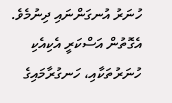ހުނަރު އުނގަންނައި ދިނުމެވެ. އެގޮތުން އަސްކަރީ އެކިއެކި ހުނަރުތަކާއި، ހަނގުރާމައިގެ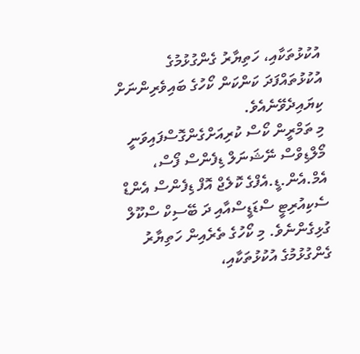އުކުޅުތަކާއި، ހަތިޔާރު ގެންގުޅުމުގެ އުކުޅުތައްފަދަ ކަންކަން ކޯހުގެ ބައިވެރިންނަށް ކިޔައިދެވޭނެއެވެ.
މި ތަމްރީން ކޯސް ކުރިއަށްގެންގޮސްފައިވަނީ މޯލްޑިވްސް ނޭޝަނަލް ޑިފެންސް ފޯސް، އެމް.އެން.ޑީ.އެފްގެ ކޮލެޖް އޮފް ޑިފެންސް އެންޑް ސެކިއުރިޓީ ސްޑަޑީސްއާއި ދަ ބޭސިކް ސްކޫލް ގުޅިގެންނެވެ. މި ކޯހުގެ ތެރެއިން ހަތިޔާރު ގެންގުޅުމުގެ އުކުޅުތަކާއި،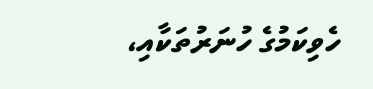ހެވިކަމުގެ ހުނަރުތަކާއި،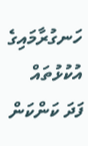ހަނގުރާމައިގެ އުކުޅުތައް ފަދަ ކަންކަން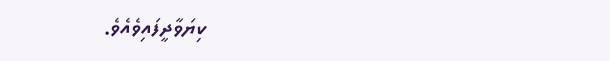ކިޔަވާދީފައިވެއެވެ.